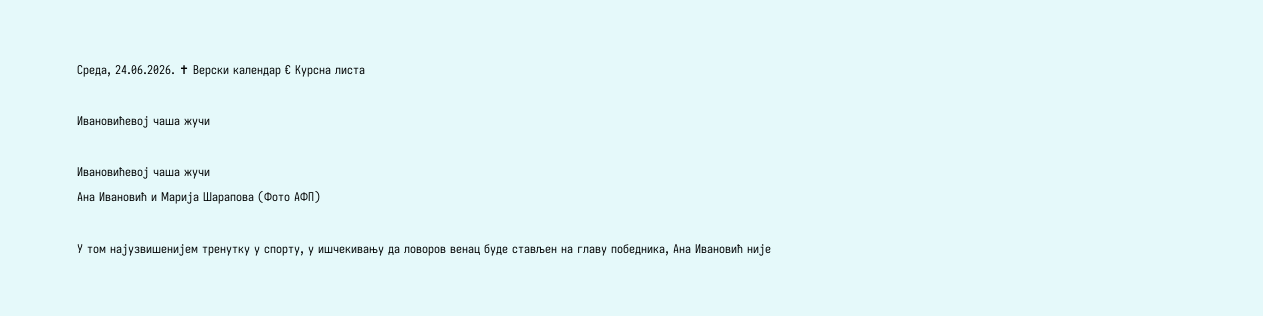Среда, 24.06.2026. ✝ Верски календар € Курсна листа

Ивановићевој чаша жучи

Ивановићевој чаша жучи
Ана Ивановић и Марија Шарапова (Фото АФП)

У том најузвишенијем тренутку у спорту, у ишчекивању да ловоров венац буде стављен на главу победника, Ана Ивановић није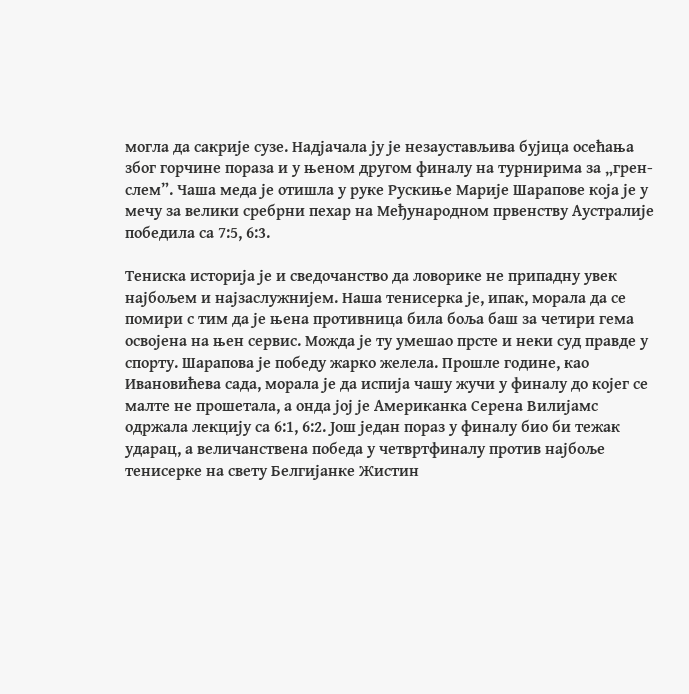могла да сакрије сузе. Надјачала ју је незаустављива бујица осећања због горчине пораза и у њеном другом финалу на турнирима за „грен-слем”. Чаша меда је отишла у руке Рускиње Марије Шарапове која је у мечу за велики сребрни пехар на Међународном првенству Аустралије победила са 7:5, 6:3.

Тениска историја је и сведочанство да ловорике не припадну увек најбољем и најзаслужнијем. Наша тенисерка је, ипак, морала да се помири с тим да је њена противница била боља баш за четири гема освојена на њен сервис. Можда је ту умешао прсте и неки суд правде у спорту. Шарапова је победу жарко желела. Прошле године, као Ивановићева сада, морала је да испија чашу жучи у финалу до којег се малте не прошетала, а онда јој је Американка Серена Вилијамс одржала лекцију са 6:1, 6:2. Још један пораз у финалу био би тежак ударац, а величанствена победа у четвртфиналу против најбоље тенисерке на свету Белгијанке Жистин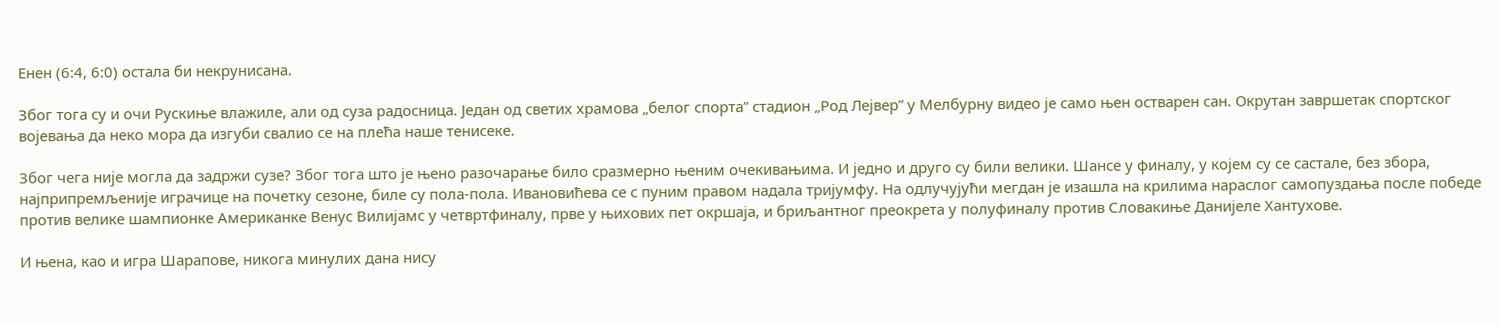Енен (6:4, 6:0) остала би некрунисана.

Због тога су и очи Рускиње влажиле, али од суза радосница. Један од светих храмова „белог спорта” стадион „Род Лејвер” у Мелбурну видео је само њен остварен сан. Окрутан завршетак спортског војевања да неко мора да изгуби свалио се на плећа наше тенисеке.

Због чега није могла да задржи сузе? Због тога што је њено разочарање било сразмерно њеним очекивањима. И једно и друго су били велики. Шансе у финалу, у којем су се састале, без збора, најприпремљеније играчице на почетку сезоне, биле су пола-пола. Ивановићева се с пуним правом надала тријумфу. На одлучујући мегдан је изашла на крилима нараслог самопуздања после победе против велике шампионке Американке Венус Вилијамс у четвртфиналу, прве у њихових пет окршаја, и бриљантног преокрета у полуфиналу против Словакиње Данијеле Хантухове.

И њена, као и игра Шарапове, никога минулих дана нису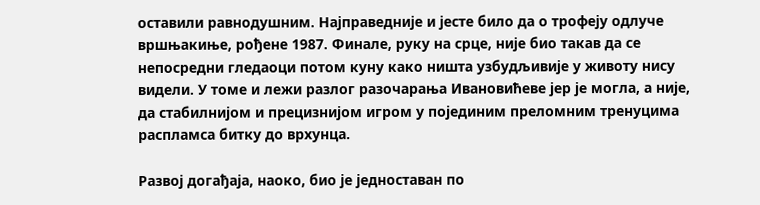оставили равнодушним. Најправедније и јесте било да о трофеју одлуче вршњакиње, рођене 1987. Финале, руку на срце, није био такав да се непосредни гледаоци потом куну како ништа узбудљивије у животу нису видели. У томе и лежи разлог разочарања Ивановићеве јер је могла, а није, да стабилнијом и прецизнијом игром у појединим преломним тренуцима распламса битку до врхунца.

Развој догађаја, наоко, био је једноставан по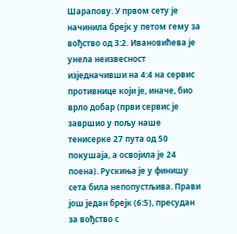Шарапову. У првом сету је начинила брејк у петом гему за вођство од 3:2. Ивановићева је унела неизвесност изједначивши на 4:4 на сервис противнице који је, иначе, био врло добар (први сервис је завршио у пољу наше тенисерке 27 пута од 50 покушаја, а освојила је 24 поена). Рускиња је у финишу сета била непопустљива. Прави још један брејк (6:5), пресудан за вођство с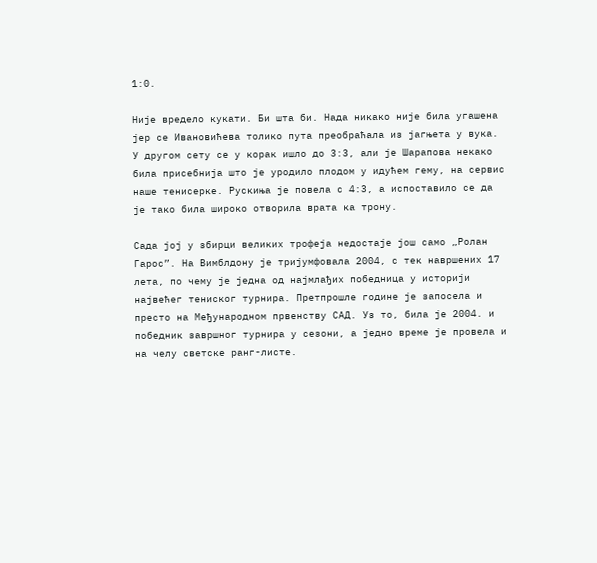1:0.

Није вредело кукати. Би шта би. Нада никако није била угашена јер се Ивановићева толико пута преобраћала из јагњета у вука. У другом сету се у корак ишло до 3:3, али је Шарапова некако била присебнија што је уродило плодом у идућем гему, на сервис наше тенисерке. Рускиња је повела с 4:3, а испоставило се да је тако била широко отворила врата ка трону.

Сада јој у збирци великих трофеја недостаје још само „Ролан Гарос”. На Вимблдону је тријумфовала 2004, с тек навршених 17 лета, по чему је једна од најмлађих победница у историји највећег тениског турнира. Претпрошле године је запосела и престо на Међународном првенству САД. Уз то, била је 2004. и победник завршног турнира у сезони, а једно време је провела и на челу светске ранг-листе.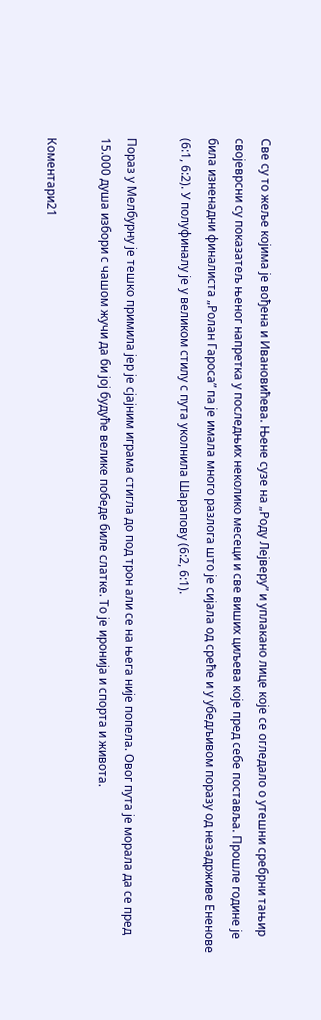Све су то жеље којима је вођена и Ивановићева. Њене сузе на „Роду Лејверу” и уплакано лице које се огледало о утешни сребрни тањир својеврсни су показатељ њеног напретка у последњих неколико месеци и све виших циљева које пред себе поставља. Прошле године је била изненадни финалиста „Ролан Гароса” па је имала много разлога што је сијала од среће и у убедљивом поразу од незадрживе Ененове (6:1, 6:2). У полуфиналу је у великом стилу с пута уколнила Шарапову (6:2, 6:1).

Пораз у Мелбурну је тешко примила јер је сјајним играма стигла до под трон али се на њега није попела. Овог пута је морала да се пред 15.000 душа избори с чашом жучи да би јој будуће велике победе биле слатке. То је иронија и спорта и живота.

Коментари21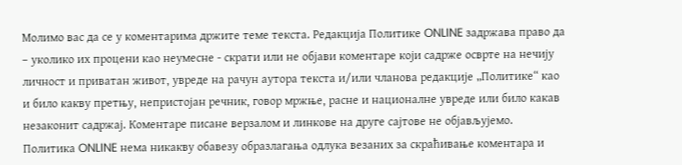Молимо вас да се у коментарима држите теме текста. Редакција Политике ONLINE задржава право да – уколико их процени као неумесне - скрати или не објави коментаре који садрже осврте на нечију личност и приватан живот, увреде на рачун аутора текста и/или чланова редакције „Политике“ као и било какву претњу, непристојан речник, говор мржње, расне и националне увреде или било какав незаконит садржај. Коментаре писане верзалом и линкове на друге сајтове не објављујемо. Политика ONLINE нема никакву обавезу образлагања одлука везаних за скраћивање коментара и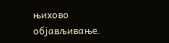њихово објављивање.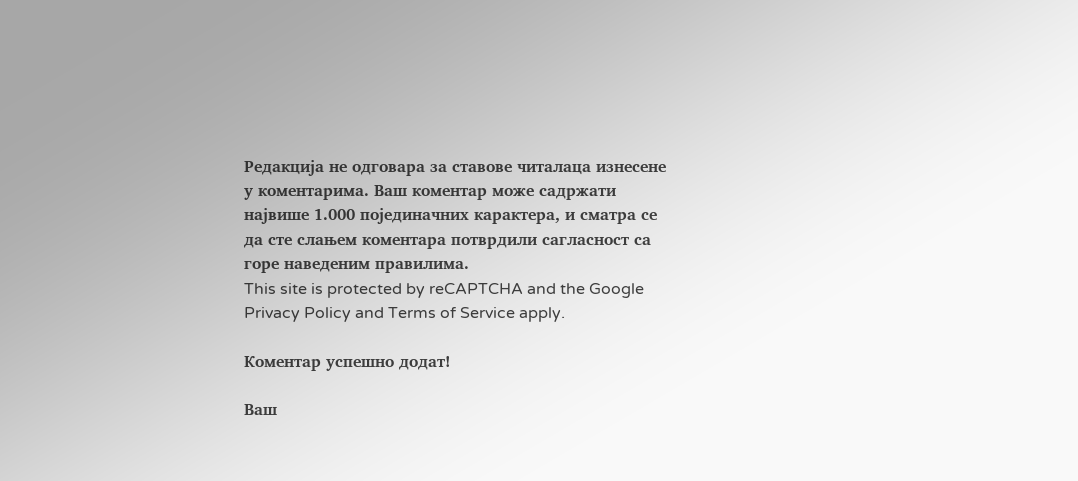Редакција не одговара за ставове читалаца изнесене у коментарима. Ваш коментар може садржати највише 1.000 појединачних карактера, и сматра се да сте слањем коментара потврдили сагласност са горе наведеним правилима.
This site is protected by reCAPTCHA and the Google Privacy Policy and Terms of Service apply.

Комeнтар успeшно додат!

Ваш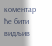комeнтар ћe бити видљив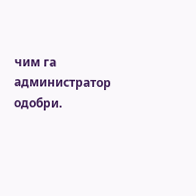чим га администратор одобри.